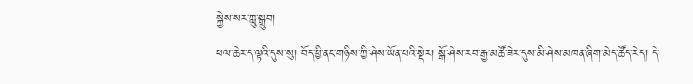སྐྱེས་སར་ཀླུ་སྒྲུབ།
ཕལ་ཆེར་ད་ལྟའི་དུས་སུ། བོད་ཕྱི་ནང་གཉིས་ཀྱི་ཤེས་ཡོན་པའི་སྡེར། སྒོ་ཤེས་རབ་རྒྱ་མཚོ་ཟེར་དུས་མི་ཤེས་མཁན་ཞིག་མེད་ཚོད་རེད། དེ་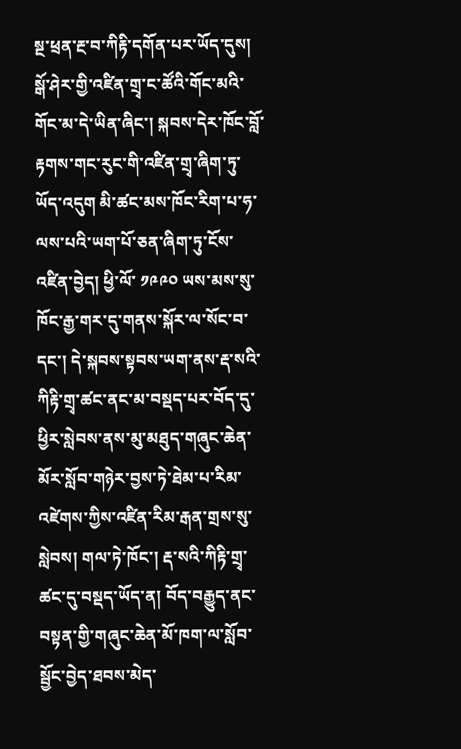སྔ་ཕྲན་རྔ་བ་ཀིརྟི་དགོན་པར་ཡོད་དུས། སྒོ་ཤེར་གྱི་འཛིན་གྲྭ་ང་ཚོའི་གོང་མའི་གོང་མ་དེ་ཡིན་ཞིང་། སྐབས་དེར་ཁོང་བློ་རྟགས་གང་རུང་གི་འཛིན་གྲྭ་ཞིག་ཏུ་ཡོད་འདུག མི་ཚང་མས་ཁོང་རིག་པ་ཧ་ལས་པའི་ཡག་པོ་ཅན་ཞིག་ཏུ་ངོས་འཛིན་བྱེད། ཕྱི་ལོ་ ༡༩༩༠ ཡས་མས་སུ་ཁོང་རྒྱ་གར་དུ་གནས་སྐོར་ལ་སོང་བ་དང་། དེ་སྐབས་སྟབས་ཡག་ནས་རྡ་སའི་ཀིརྟི་གྲྭ་ཚང་ནང་མ་བསྡད་པར་བོད་དུ་ཕྱིར་སླེབས་ནས་མུ་མཐུད་གཞུང་ཆེན་མོར་སློབ་གཉེར་བྱས་ཏེ་ཐེམ་པ་རིམ་འཛེགས་ཀྱིས་འཛིན་རིམ་རྒན་གྲས་སུ་སླེབས། གལ་ཏེ་ཁོང་། རྡ་སའི་ཀིརྟི་གྲྭ་ཚང་དུ་བསྡད་ཡོད་ན། བོད་བརྒྱུད་ནང་བསྟན་གྱི་གཞུང་ཆེན་མོ་ཁག་ལ་སློབ་སྦྱོང་བྱེད་ཐབས་མེད་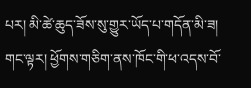པར། མི་ཚེ་ཆུད་ཟོས་སུ་གྱུར་ཡོད་པ་གདོན་མི་ཟ།
གང་ལྟར། ཕྱོགས་གཅིག་ནས་ཁོང་གི་ཕ་འདས་བོ་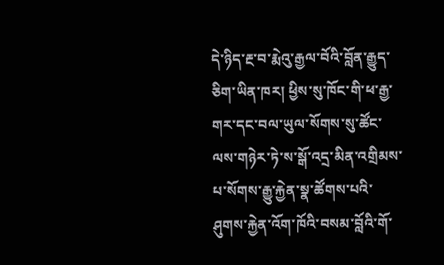དེ་ཉིད་རྔ་བ་རྨེའུ་རྒྱལ་བོའི་བློན་རྒྱུད་ཅིག་ཡིན་ཁར། ཕྱིས་སུ་ཁོང་གི་ཕ་རྒྱ་གར་དང་བལ་ཡུལ་སོགས་སུ་ཚོང་ལས་གཉེར་ཏེ་ས་སྒོ་འདྲ་མིན་འགྲིམས་པ་སོགས་རྒྱུ་རྐྱེན་སྣ་ཚོགས་པའི་ཤུགས་རྐྱེན་འོག་ཁོའི་བསམ་བློའི་གོ་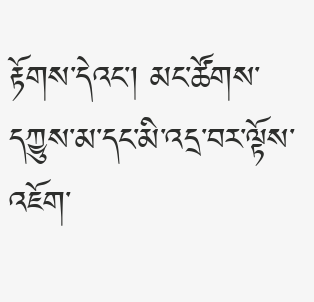རྟོགས་དེའང་། མང་ཚོགས་དཀྱུས་མ་དང་མི་འདྲ་བར་ལྟོས་འཇོག་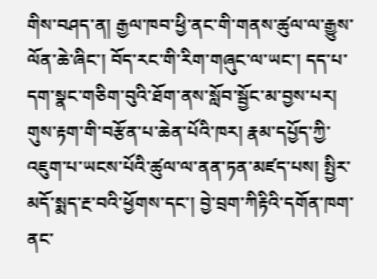གིས་བཤད་ན། རྒྱལ་ཁབ་ཕྱི་ནང་གི་གནས་ཚུལ་ལ་རྒྱུས་ལོན་ཆེ་ཞིང་། བོད་རང་གི་རིག་གཞུང་ལ་ཡང་། དད་པ་དག་སྣང་གཅིག་བུའི་ཐོག་ནས་སློབ་སྦྱོང་མ་བྱས་པར། གུས་རྟག་གི་བརྩོན་པ་ཆེན་པོའི་ཁར། རྣམ་དཔྱོད་ཀྱི་འཇུག་པ་ཡངས་པོའི་ཚུལ་ལ་ནན་ཏན་མཛད་པས། སྤྱིར་མདོ་སྨད་རྔ་བའི་ཕྱོགས་དང་། བྱེ་བྲག་ཀིརྟིའི་དགོན་ཁག་ནང་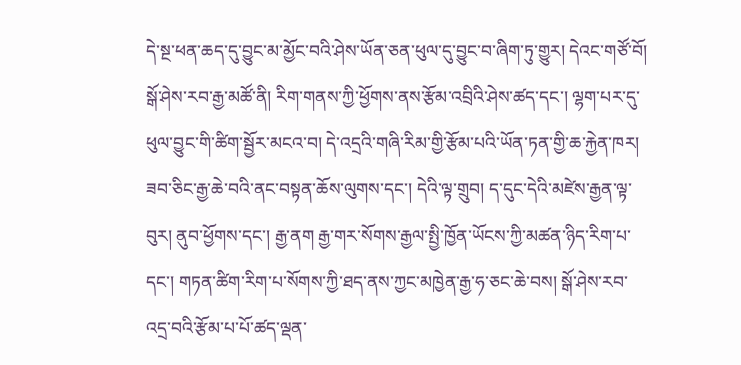དེ་སྔ་ཕན་ཆད་དུ་བྱུང་མ་མྱོང་བའི་ཤེས་ཡོན་ཅན་ཕུལ་དུ་བྱུང་བ་ཞིག་ཏུ་གྱུར། དེའང་གཙོ་བོ། སྒོ་ཤེས་རབ་རྒྱ་མཚོ་ནི། རིག་གནས་ཀྱི་ཕྱོགས་ནས་རྩོམ་འབྲིའི་ཤེས་ཚད་དང་། ལྷག་པར་དུ་ཕུལ་བྱུང་གི་ཚིག་སྦྱོར་མངའ་བ། དེ་འདྲའི་གཞི་རིམ་གྱི་རྩོམ་པའི་ཡོན་ཏན་གྱི་ཆ་རྐྱེན་ཁར། ཟབ་ཅིང་རྒྱ་ཆེ་བའི་ནང་བསྟན་ཆོས་ལུགས་དང་། དེའི་ལྟ་གྲུབ། ད་དུང་དེའི་མཛེས་རྒྱན་ལྟ་བུར། ནུབ་ཕྱོགས་དང་། རྒྱ་ནག རྒྱ་གར་སོགས་རྒྱལ་སྤྱི་ཁྱོན་ཡོངས་ཀྱི་མཚན་ཉིད་རིག་པ་དང་། གཏན་ཚིག་རིག་པ་སོགས་ཀྱི་ཐད་ནས་ཀྱང་མཁྱེན་རྒྱ་ཧ་ཅང་ཆེ་བས། སྒོ་ཤེས་རབ་འདྲ་བའི་རྩོམ་པ་པོ་ཚད་ལྡན་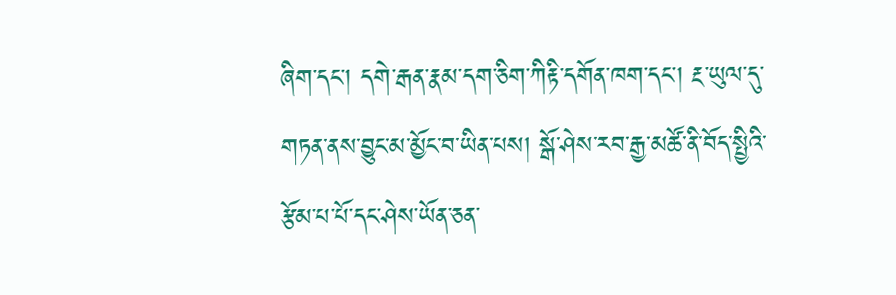ཞིག་དང་། དགེ་རྒན་རྣམ་དག་ཅིག་ཀིརྟི་དགོན་ཁག་དང་། རྔ་ཡུལ་དུ་གཏན་ནས་བྱུང་མ་མྱོང་བ་ཡིན་པས། སྒོ་ཤེས་རབ་རྒྱ་མཚོ་ནི་བོད་སྤྱིའི་རྩོམ་པ་པོ་དང་ཤེས་ཡོན་ཅན་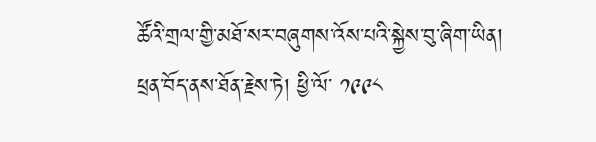ཚོའི་གྲལ་གྱི་མཐོ་སར་བཞུགས་འོས་པའི་སྐྱེས་བུ་ཞིག་ཡིན།
ཕྲན་བོད་ནས་ཐོན་རྗེས་ཏེ། ཕྱི་ལོ་ ༡༩༩༨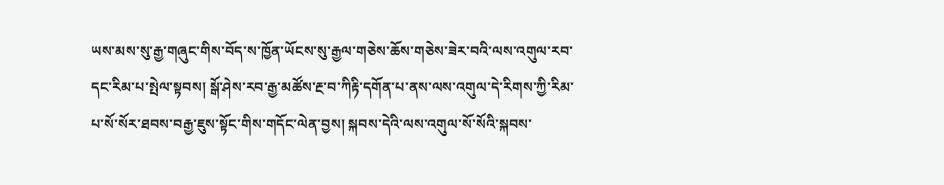ཡས་མས་སུ་རྒྱ་གཞུང་གིས་བོད་ས་ཁྱོན་ཡོངས་སུ་རྒྱལ་གཅེས་ཆོས་གཅེས་ཟེར་བའི་ལས་འགུལ་རབ་དང་རིམ་པ་སྤེལ་སྟབས། སྒོ་ཤེས་རབ་རྒྱ་མཚོས་རྔ་བ་ཀིརྟི་དགོན་པ་ནས་ལས་འགུལ་དེ་རིགས་ཀྱི་རིམ་པ་སོ་སོར་ཐབས་བརྒྱ་ཇུས་སྟོང་གིས་གདོང་ལེན་བྱས། སྐབས་དེའི་ལས་འགུལ་སོ་སོའི་སྐབས་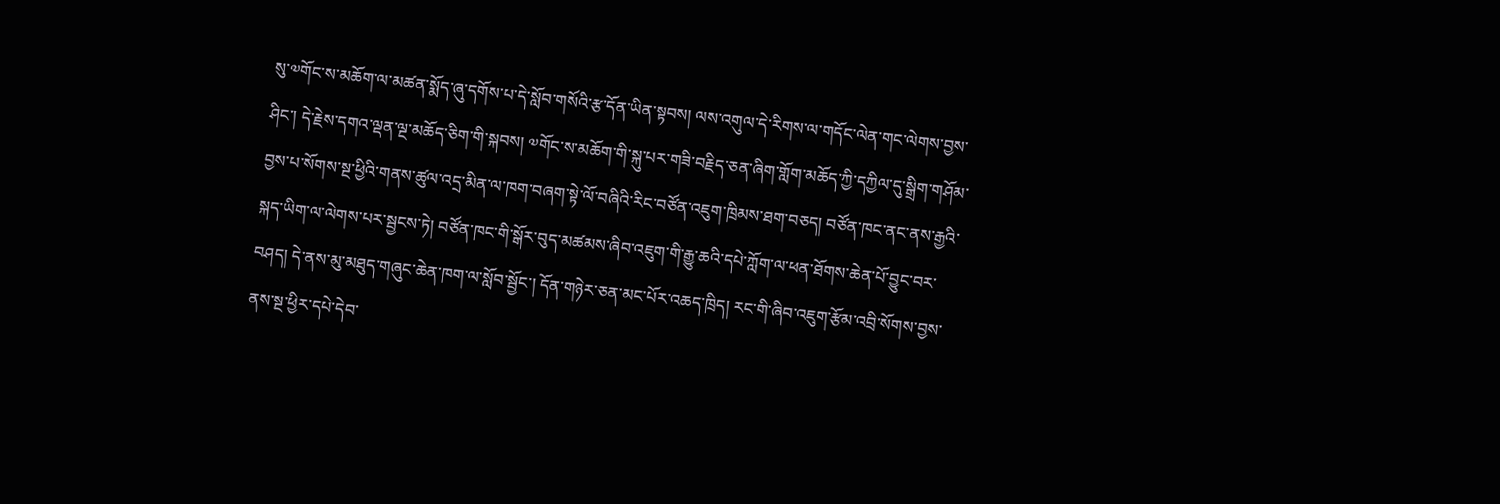སུ་༧གོང་ས་མཆོག་ལ་མཚན་སྨོད་ཞུ་དགོས་པ་དེ་སློབ་གསོའི་རྩ་དོན་ཡིན་སྟབས། ལས་འགུལ་དེ་རིགས་ལ་གདོང་ལེན་གང་ལེགས་བྱས་ཤིང་། དེ་རྗེས་དགའ་ལྡན་ལྔ་མཆོད་ཅིག་གི་སྐབས། ༧གོང་ས་མཆོག་གི་སྐུ་པར་གཟི་བརྗིད་ཅན་ཞིག་གློག་མཆོད་ཀྱི་དཀྱིལ་དུ་སྒྲིག་གཤོམ་བྱས་པ་སོགས་སྔ་ཕྱིའི་གནས་ཚུལ་འདྲ་མིན་ལ་ཁག་བཞག་སྟེ་ལོ་བཞིའི་རིང་བཙོན་འཇུག་ཁྲིམས་ཐག་བཅད། བཙོན་ཁང་ནང་ནས་རྒྱའི་སྐད་ཡིག་ལ་ལེགས་པར་སྦྱངས་ཏེ། བཙོན་ཁང་གི་སྒོར་བུད་མཚམས་ཞིབ་འཇུག་གི་རྒྱུ་ཆའི་དཔེ་ཀློག་ལ་ཕན་ཐོགས་ཆེན་པོ་བྱུང་བར་བཤད། དེ་ནས་མུ་མཐུད་གཞུང་ཆེན་ཁག་ལ་སློབ་སྦྱོང་། དོན་གཉེར་ཅན་མང་པོར་འཆད་ཁྲིད། རང་གི་ཞིབ་འཇུག་རྩོམ་འབྲི་སོགས་བྱས་ནས་སྔ་ཕྱིར་དཔེ་དེབ་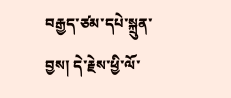བརྒྱད་ཙམ་དཔེ་སྐྲུན་བྱས། དེ་རྗེས་ཕྱི་ལོ་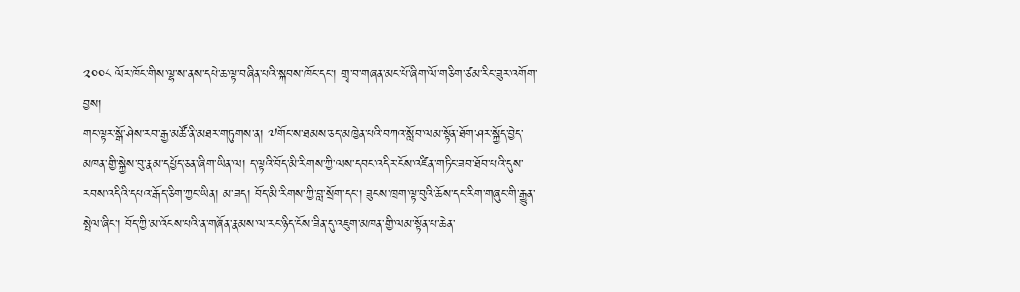༢༠༠༨ ལོར་ཁོང་གིས་ལྷ་ས་ནས་དཔེ་ཆ་ལྟ་བཞིན་པའི་སྐབས་ཁོང་དང་། གྲྭ་བ་གཞན་མང་པོ་ཞིག་ལོ་གཅིག་ཙམ་རིང་ཟུར་འགོག་བྱས།
གང་ལྟར་སྒོ་ཤེས་རབ་རྒྱ་མཚོ་ནི་མཐར་གཏུགས་ན། ༧གོང་ས་ཐམས་ཅད་མཁྱེན་པའི་བཀའ་སློབ་ལམ་སྟོན་ཐོག་ཤར་སྐྱོད་བྱེད་མཁན་གྱི་སྐྱེས་བུ་རྣམ་དཔྱོད་ཅན་ཞིག་ཡིན་ལ། ད་ལྟའི་བོད་མི་རིགས་ཀྱི་ལས་དབང་འདིར་ངོས་འཛིན་གཏིང་ཟབ་ཐོབ་པའི་དུས་རབས་འདིའི་དཔའ་རྒོད་ཅིག་ཀྱང་ཡིན། མ་ཟད། བོད་མི་རིགས་ཀྱི་བླ་སྲོག་དང་། ཟུངས་ཁྲག་ལྟ་བུའི་ཆོས་དང་རིག་གཞུང་གི་རྒྱུན་སྤེལ་ཞིང་། བོད་ཀྱི་མ་འོངས་པའི་ན་གཞོན་རྣམས་ལ་རང་ཉིད་ངོས་ཟིན་དུ་འཇུག་མཁན་གྱི་ལམ་སྟོན་པ་ཆེན་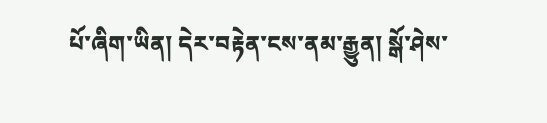པོ་ཞིག་ཡིན། དེར་བརྟེན་ངས་ནམ་རྒྱུན། སྒོ་ཤེས་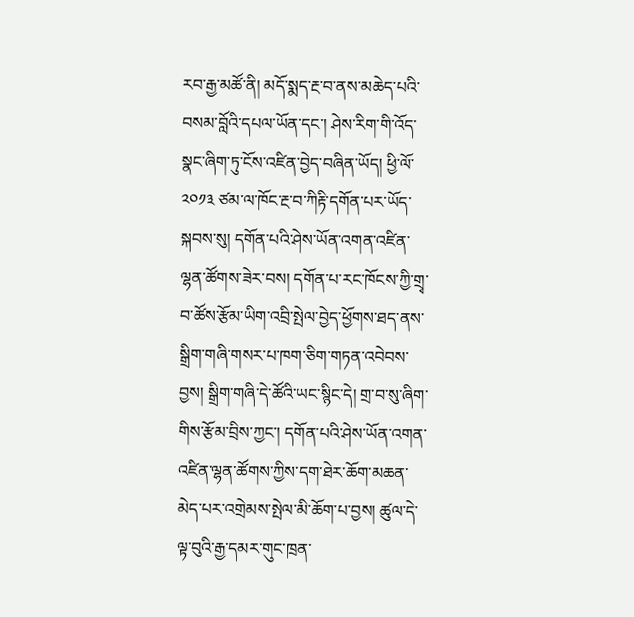རབ་རྒྱ་མཚོ་ནི། མདོ་སྨད་རྔ་བ་ནས་མཆེད་པའི་བསམ་བློའི་དཔལ་ཡོན་དང་། ཤེས་རིག་གི་འོད་སྣང་ཞིག་ཏུ་ངོས་འཛིན་བྱེད་བཞིན་ཡོད། ཕྱི་ལོ་ ༢༠༡༣ ཙམ་ལ་ཁོང་རྔ་བ་ཀིརྟི་དགོན་པར་ཡོད་སྐབས་སུ། དགོན་པའི་ཤེས་ཡོན་འགན་འཛིན་ལྷན་ཚོགས་ཟེར་བས། དགོན་པ་རང་ཁོངས་ཀྱི་གྲྭ་བ་ཚོས་རྩོམ་ཡིག་འབྲི་སྤེལ་བྱེད་ཕྱོགས་ཐད་ནས་སྒྲིག་གཞི་གསར་པ་ཁག་ཅིག་གཏན་འབེབས་བྱས། སྒྲིག་གཞི་དེ་ཚོའི་ཡང་སྙིང་དེ། གྲ་བ་སུ་ཞིག་གིས་རྩོམ་བྲིས་ཀྱང་། དགོན་པའི་ཤེས་ཡོན་འགན་འཛིན་ལྷན་ཚོགས་ཀྱིས་དག་ཐེར་ཆོག་མཆན་མེད་པར་འགྲེམས་སྤེལ་མི་ཆོག་པ་བྱས། ཚུལ་དེ་ལྟ་བུའི་རྒྱ་དམར་གུང་ཁྲན་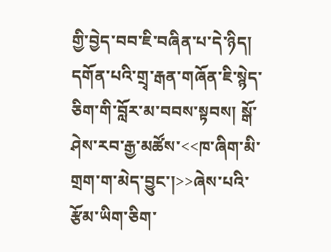གྱི་བྱེད་བབ་ཇི་བཞིན་པ་དེ་ཉིད། དགོན་པའི་གྲྭ་རྒན་གཞོན་ཇི་སྙེད་ཅིག་གི་བློར་མ་བབས་སྟབས། སྒོ་ཤེས་རབ་རྒྱ་མཚོས་<<ཁ་ཞིག་མི་གྲག་ག་མེད་བྱུང་།>>ཞེས་པའི་རྩོམ་ཡིག་ཅིག་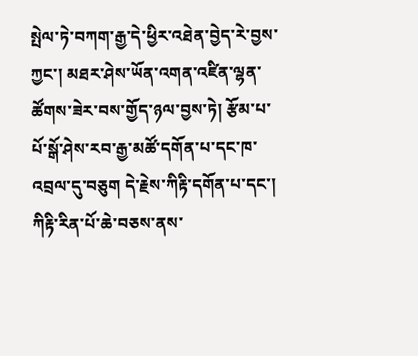སྤེལ་ཏེ་བཀག་རྒྱ་དེ་ཕྱིར་འཐེན་བྱེད་རེ་བྱས་ཀྱང་། མཐར་ཤེས་ཡོན་འགན་འཛིན་ལྷན་ཚོགས་ཟེར་བས་གྱོད་ཉལ་བྱས་ཏེ། རྩོམ་པ་པོ་སྒོ་ཤེས་རབ་རྒྱ་མཚོ་དགོན་པ་དང་ཁ་འབྲལ་དུ་བཅུག དེ་རྗེས་ཀིརྟི་དགོན་པ་དང་། ཀིརྟི་རིན་པོ་ཆེ་བཅས་ནས་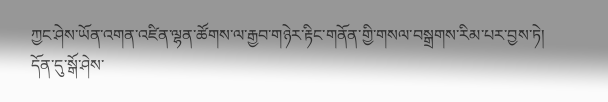ཀྱང་ཤེས་ཡོན་འགན་འཛིན་ལྷན་ཚོགས་ལ་རྒྱབ་གཉེར་རྟིང་གནོན་གྱི་གསལ་བསྒྲགས་རིམ་པར་བྱས་ཏེ། དོན་དུ་སྒོ་ཤེས་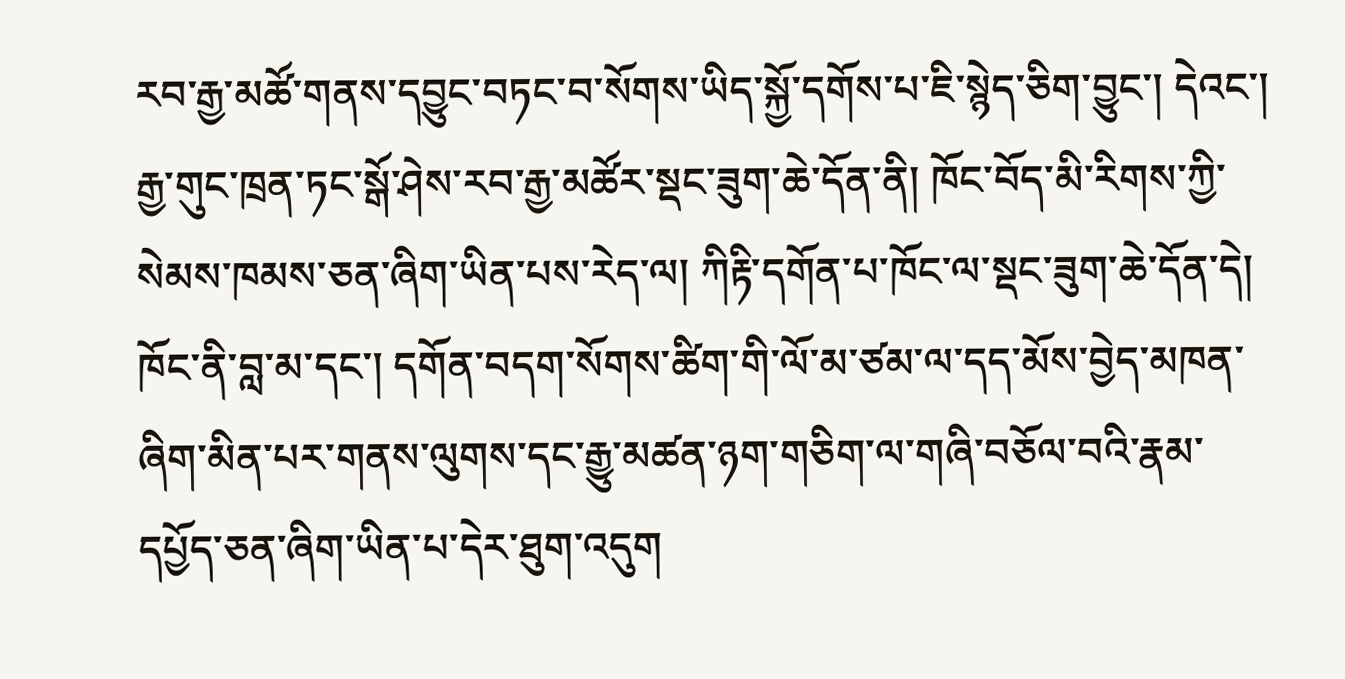རབ་རྒྱ་མཚོ་གནས་དབྱུང་བཏང་བ་སོགས་ཡིད་སྐྱོ་དགོས་པ་ཇི་སྙེད་ཅིག་བྱུང་། དེའང་། རྒྱ་གུང་ཁྲན་ཏང་སྒོ་ཤེས་རབ་རྒྱ་མཚོར་སྡང་ཟུག་ཆེ་དོན་ནི། ཁོང་བོད་མི་རིགས་ཀྱི་སེམས་ཁམས་ཅན་ཞིག་ཡིན་པས་རེད་ལ། ཀིརྟི་དགོན་པ་ཁོང་ལ་སྡང་ཟུག་ཆེ་དོན་དེ། ཁོང་ནི་བླ་མ་དང་། དགོན་བདག་སོགས་ཚིག་གི་ལོ་མ་ཙམ་ལ་དད་མོས་བྱེད་མཁན་ཞིག་མིན་པར་གནས་ལུགས་དང་རྒྱུ་མཚན་ཉག་གཅིག་ལ་གཞི་བཅོལ་བའི་རྣམ་དཔྱོད་ཅན་ཞིག་ཡིན་པ་དེར་ཐུག་འདུག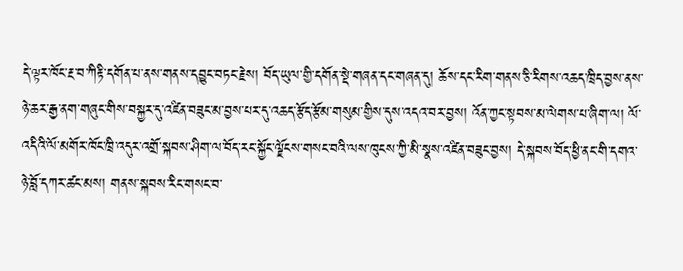དེ་ལྟར་ཁོང་རྔ་བ་ཀིརྟི་དགོན་པ་ནས་གནས་དབྱུང་བཏང་རྗེས། བོད་ཡུལ་གྱི་དགོན་སྡེ་གཞན་དང་གཞན་དུ། ཆོས་དང་རིག་གནས་ཅི་རིགས་འཆད་ཁྲིད་བྱས་ནས་ཉེ་ཆར་རྒྱ་ནག་གཞུང་གིས་བསྐྱར་དུ་འཛིན་བཟུང་མ་བྱས་པར་དུ་འཆད་རྩོད་རྩོམ་གསུམ་གྱིས་དུས་འདའ་བར་བྱས། འོན་ཀྱང་སྟབས་མ་ལེགས་པ་ཞིག་ལ། ལོ་འདིའི་ལོ་མགོར་ཁོང་ཁྲི་འདུར་འགྲོ་སྐབས་ཤིག་ལ་བོད་རང་སྐྱོང་ལྗོངས་གསང་བའི་ལས་ཁུངས་ཀྱི་མི་སྣས་འཛིན་བཟུང་བྱས། དེ་སྐབས་བོད་ཕྱི་ནང་གི་དགའ་ཉེ་བློ་དཀར་ཚང་མས། གནས་སྐབས་རིང་གསང་བ་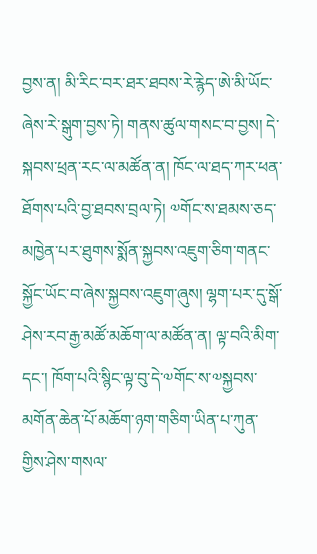བྱས་ན། མི་རིང་བར་ཐར་ཐབས་རེ་རྙེད་ཨེ་མི་ཡོང་ཞེས་རེ་སྒུག་བྱས་ཏེ། གནས་ཚུལ་གསང་བ་བྱས། དེ་སྐབས་ཕྲན་རང་ལ་མཚོན་ན། ཁོང་ལ་ཐད་ཀར་ཕན་ཐོགས་པའི་བྱ་ཐབས་བྲལ་ཏེ། ༧གོང་ས་ཐམས་ཅད་མཁྱེན་པར་ཐུགས་སྨོན་སྐྱབས་འཇུག་ཅིག་གནང་སྐྱོང་ཡོང་བ་ཞེས་སྐྱབས་འཇུག་ཞུས། ལྷག་པར་དུ་སྒོ་ཤེས་རབ་རྒྱ་མཚོ་མཆོག་ལ་མཚོན་ན། ལྟ་བའི་མིག་དང་། ཁོག་པའི་སྙིང་ལྟ་བུ་དེ་༧གོང་ས་༧སྐྱབས་མགོན་ཆེན་པོ་མཆོག་ཉག་གཅིག་ཡིན་པ་ཀུན་གྱིས་ཤེས་གསལ་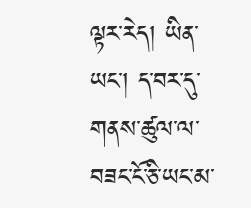ལྟར་རེད། ཡིན་ཡང་། ད་བར་དུ་གནས་ཚུལ་ལ་བཟང་ངོ་ཅི་ཡང་མ་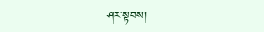ཤར་སྟབས།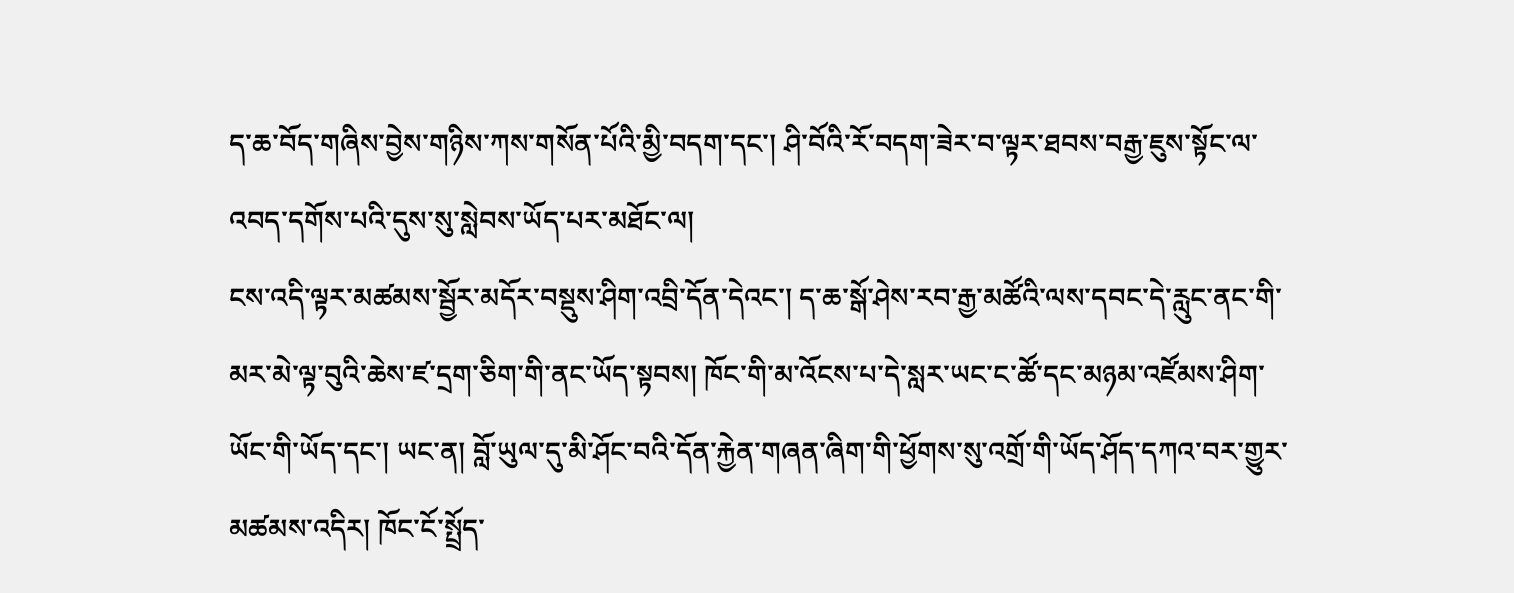ད་ཆ་བོད་གཞིས་བྱེས་གཉིས་ཀས་གསོན་པོའི་མྱི་བདག་དང་། ཤི་བོའི་རོ་བདག་ཟེར་བ་ལྟར་ཐབས་བརྒྱ་ཇུས་སྟོང་ལ་འབད་དགོས་པའི་དུས་སུ་སླེབས་ཡོད་པར་མཐོང་ལ།
ངས་འདི་ལྟར་མཚམས་སྦྱོར་མདོར་བསྡུས་ཤིག་འབྲི་དོན་དེའང་། ད་ཆ་སྒོ་ཤེས་རབ་རྒྱ་མཚོའི་ལས་དབང་དེ་རླུང་ནང་གི་མར་མེ་ལྟ་བུའི་ཆེས་ཛ་དྲག་ཅིག་གི་ནང་ཡོད་སྟབས། ཁོང་གི་མ་འོངས་པ་དེ་སླར་ཡང་ང་ཚོ་དང་མཉམ་འཛོམས་ཤིག་ཡོང་གི་ཡོད་དང་། ཡང་ན། བློ་ཡུལ་དུ་མི་ཤོང་བའི་དོན་རྐྱེན་གཞན་ཞིག་གི་ཕྱོགས་སུ་འགྲོ་གི་ཡོད་ཤོད་དཀའ་བར་གྱུར་མཚམས་འདིར། ཁོང་ངོ་སྤྲོད་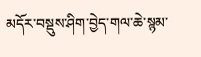མདོར་བསྡུས་ཤིག་བྱེད་གལ་ཆེ་སྙམ་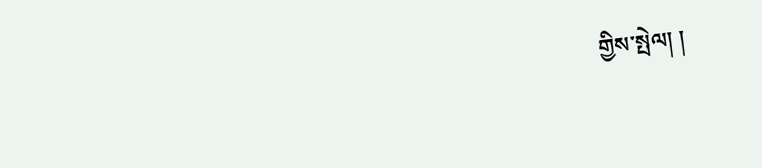གྱིས་སྤེལ། །